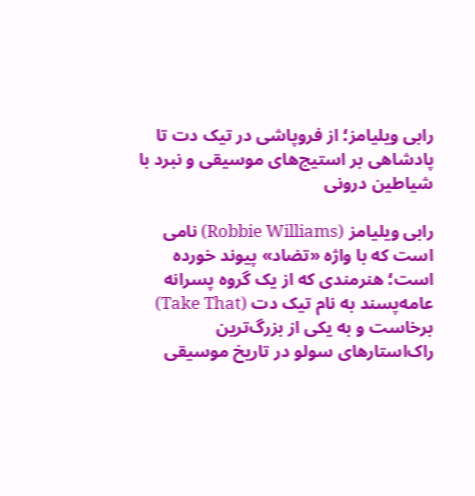رابی ویلیامز؛ از فروپاشی در تیک دت تا پادشاهی بر استیج‌های موسیقی و نبرد با شیاطین درونی

رابی ویلیامز (Robbie Williams) نامی است که با واژه «تضاد» پیوند خورده است؛ هنرمندی که از یک گروه پسرانه عامه‌پسند به نام تیک دت (Take That) برخاست و به یکی از بزرگ‌ترین راک‌استارهای سولو در تاریخ موسیقی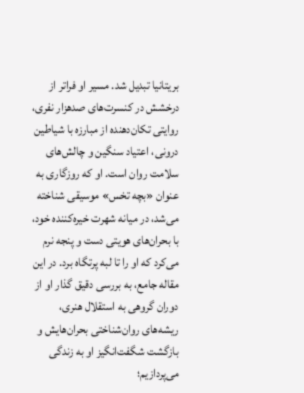بریتانیا تبدیل شد. مسیر او فراتر از درخشش در کنسرت‌های صدهزار نفری، روایتی تکان‌دهنده از مبارزه با شیاطین درونی، اعتیاد سنگین و چالش‌های سلامت روان است. او که روزگاری به عنوان «بچه تخس» موسیقی شناخته می‌شد، در میانه شهرت خیره‌کننده خود، با بحران‌های هویتی دست و پنجه نرم می‌کرد که او را تا لبه پرتگاه برد. در این مقاله جامع، به بررسی دقیق گذار او از دوران گروهی به استقلال هنری، ریشه‌های روان‌شناختی بحران‌هایش و بازگشت شگفت‌انگیز او به زندگی می‌پردازیم؛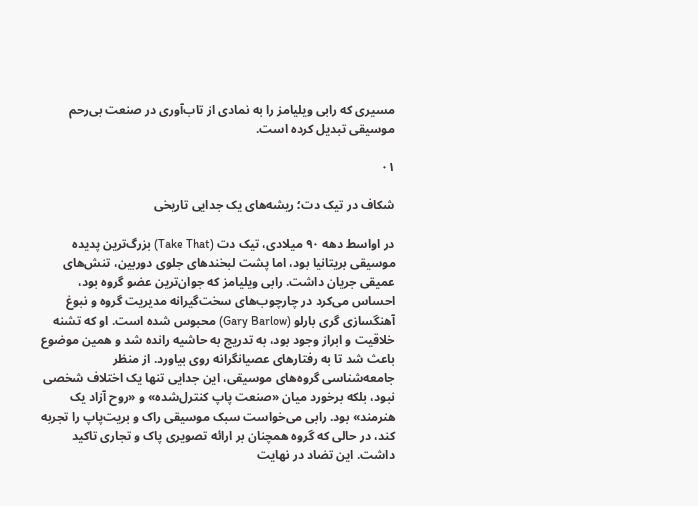مسیری که رابی ویلیامز را به نمادی از تاب‌آوری در صنعت بی‌رحم موسیقی تبدیل کرده است.

۰۱

شکاف در تیک دت؛ ریشه‌های یک جدایی تاریخی

در اواسط دهه ۹۰ میلادی، تیک دت (Take That) بزرگ‌ترین پدیده موسیقی بریتانیا بود، اما پشت لبخندهای جلوی دوربین، تنش‌های عمیقی جریان داشت. رابی ویلیامز که جوان‌ترین عضو گروه بود، احساس می‌کرد در چارچوب‌های سخت‌گیرانه مدیریت گروه و نبوغ آهنگسازی گری بارلو (Gary Barlow) محبوس شده است. او که تشنه خلاقیت و ابراز وجود بود، به تدریج به حاشیه رانده شد و همین موضوع باعث شد تا به رفتارهای عصیانگرانه روی بیاورد. از منظر جامعه‌شناسی گروه‌های موسیقی، این جدایی تنها یک اختلاف شخصی نبود، بلکه برخورد میان «صنعت پاپ کنترل‌شده» و «روح آزاد یک هنرمند» بود. رابی می‌خواست سبک موسیقی راک و بریت‌پاپ را تجربه کند، در حالی که گروه همچنان بر ارائه تصویری پاک و تجاری تاکید داشت. این تضاد در نهایت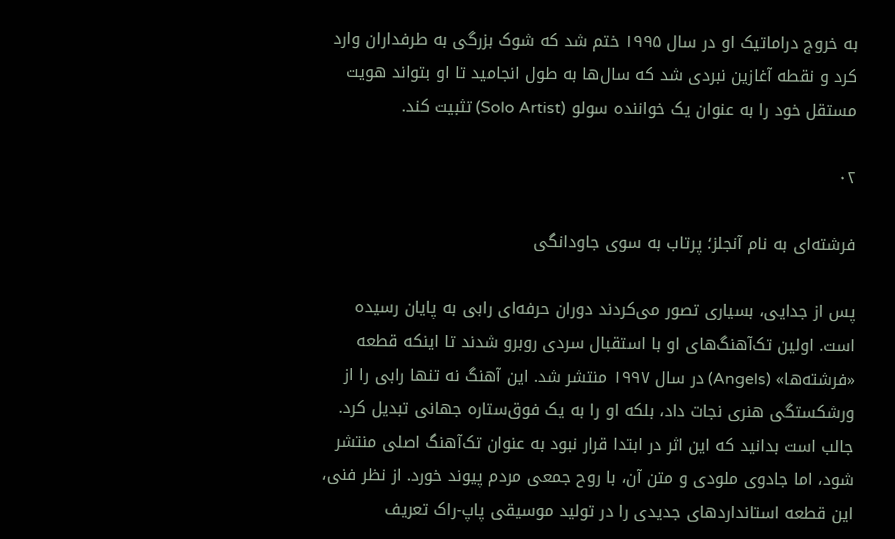به خروج دراماتیک او در سال ۱۹۹۵ ختم شد که شوک بزرگی به طرفداران وارد کرد و نقطه آغازین نبردی شد که سال‌ها به طول انجامید تا او بتواند هویت مستقل خود را به عنوان یک خواننده سولو (Solo Artist) تثبیت کند.

۰۲

فرشته‌ای به نام آنجلز؛ پرتاب به سوی جاودانگی

پس از جدایی، بسیاری تصور می‌کردند دوران حرفه‌ای رابی به پایان رسیده است. اولین تک‌آهنگ‌های او با استقبال سردی روبرو شدند تا اینکه قطعه «فرشته‌ها» (Angels) در سال ۱۹۹۷ منتشر شد. این آهنگ نه تنها رابی را از ورشکستگی هنری نجات داد، بلکه او را به یک فوق‌ستاره جهانی تبدیل کرد. جالب است بدانید که این اثر در ابتدا قرار نبود به عنوان تک‌آهنگ اصلی منتشر شود، اما جادوی ملودی و متن آن، با روح جمعی مردم پیوند خورد. از نظر فنی، این قطعه استانداردهای جدیدی را در تولید موسیقی پاپ-راک تعریف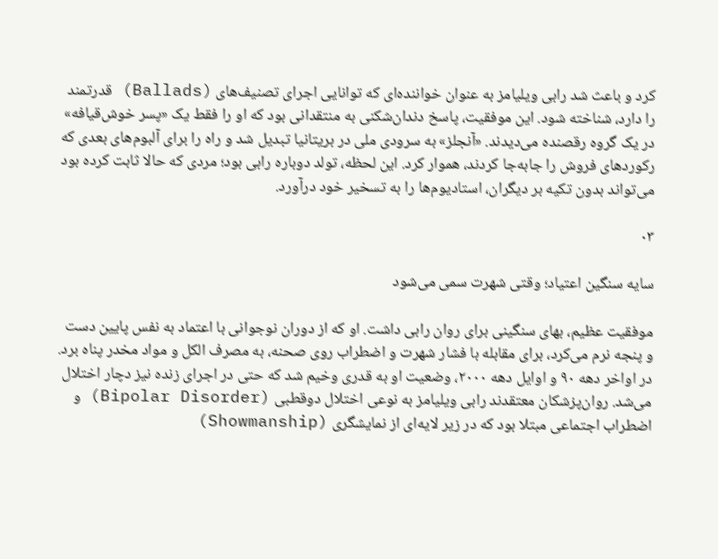کرد و باعث شد رابی ویلیامز به عنوان خواننده‌ای که توانایی اجرای تصنیف‌های (Ballads) قدرتمند را دارد، شناخته شود. این موفقیت، پاسخ دندان‌شکنی به منتقدانی بود که او را فقط یک «پسر خوش‌قیافه» در یک گروه رقصنده می‌دیدند. «آنجلز» به سرودی ملی در بریتانیا تبدیل شد و راه را برای آلبوم‌های بعدی که رکوردهای فروش را جابه‌جا کردند، هموار کرد. این لحظه، تولد دوباره رابی بود؛ مردی که حالا ثابت کرده بود می‌تواند بدون تکیه بر دیگران، استادیوم‌ها را به تسخیر خود درآورد.

۰۳

سایه سنگین اعتیاد؛ وقتی شهرت سمی می‌شود

موفقیت عظیم، بهای سنگینی برای روان رابی داشت. او که از دوران نوجوانی با اعتماد به نفس پایین دست و پنجه نرم می‌کرد، برای مقابله با فشار شهرت و اضطراب روی صحنه، به مصرف الکل و مواد مخدر پناه برد. در اواخر دهه ۹۰ و اوایل دهه ۲۰۰۰، وضعیت او به قدری وخیم شد که حتی در اجرای زنده نیز دچار اختلال می‌شد. روان‌پزشکان معتقدند رابی ویلیامز به نوعی اختلال دوقطبی (Bipolar Disorder) و اضطراب اجتماعی مبتلا بود که در زیر لایه‌ای از نمایشگری (Showmanship)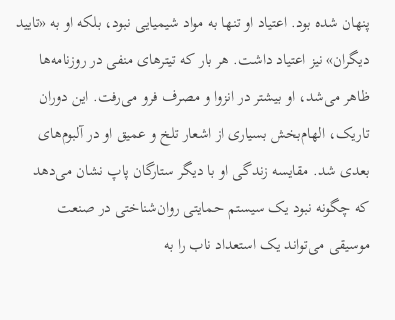پنهان شده بود. اعتیاد او تنها به مواد شیمیایی نبود، بلکه او به «تایید دیگران» نیز اعتیاد داشت. هر بار که تیترهای منفی در روزنامه‌ها ظاهر می‌شد، او بیشتر در انزوا و مصرف فرو می‌رفت. این دوران تاریک، الهام‌بخش بسیاری از اشعار تلخ و عمیق او در آلبوم‌های بعدی شد. مقایسه زندگی او با دیگر ستارگان پاپ نشان می‌دهد که چگونه نبود یک سیستم حمایتی روان‌شناختی در صنعت موسیقی می‌تواند یک استعداد ناب را به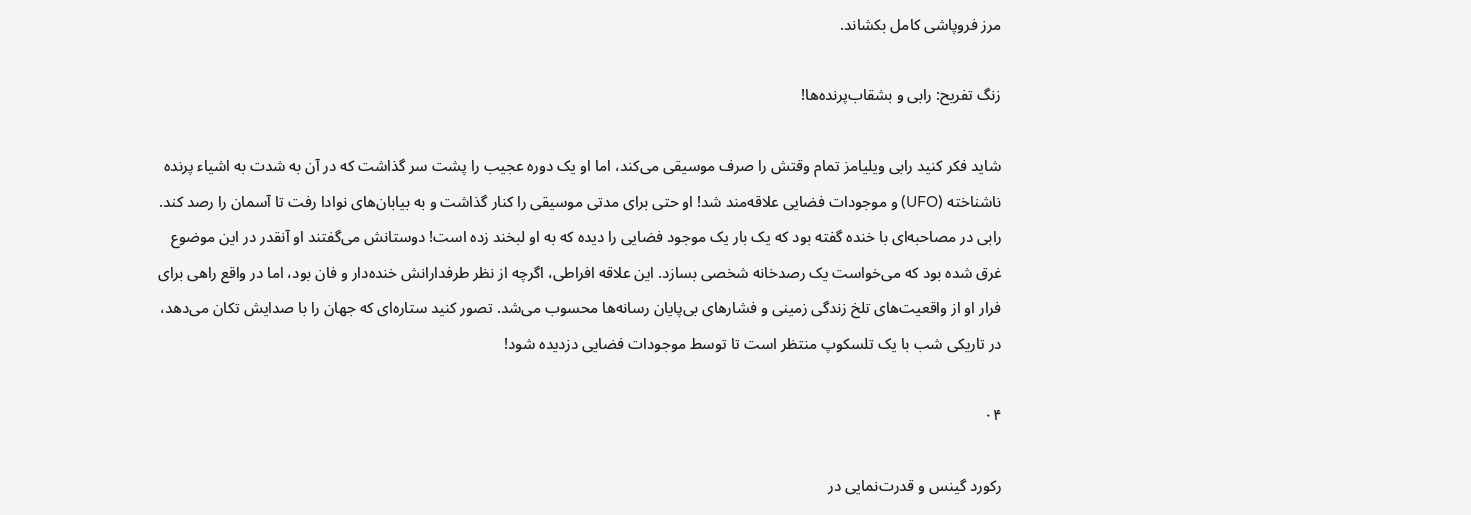مرز فروپاشی کامل بکشاند.

زنگ تفریح: رابی و بشقاب‌پرنده‌ها!

شاید فکر کنید رابی ویلیامز تمام وقتش را صرف موسیقی می‌کند، اما او یک دوره عجیب را پشت سر گذاشت که در آن به شدت به اشیاء پرنده ناشناخته (UFO) و موجودات فضایی علاقه‌مند شد! او حتی برای مدتی موسیقی را کنار گذاشت و به بیابان‌های نوادا رفت تا آسمان را رصد کند. رابی در مصاحبه‌ای با خنده گفته بود که یک بار یک موجود فضایی را دیده که به او لبخند زده است! دوستانش می‌گفتند او آنقدر در این موضوع غرق شده بود که می‌خواست یک رصدخانه شخصی بسازد. این علاقه افراطی، اگرچه از نظر طرفدارانش خنده‌دار و فان بود، اما در واقع راهی برای فرار او از واقعیت‌های تلخ زندگی زمینی و فشارهای بی‌پایان رسانه‌ها محسوب می‌شد. تصور کنید ستاره‌ای که جهان را با صدایش تکان می‌دهد، در تاریکی شب با یک تلسکوپ منتظر است تا توسط موجودات فضایی دزدیده شود!

۰۴

رکورد گینس و قدرت‌نمایی در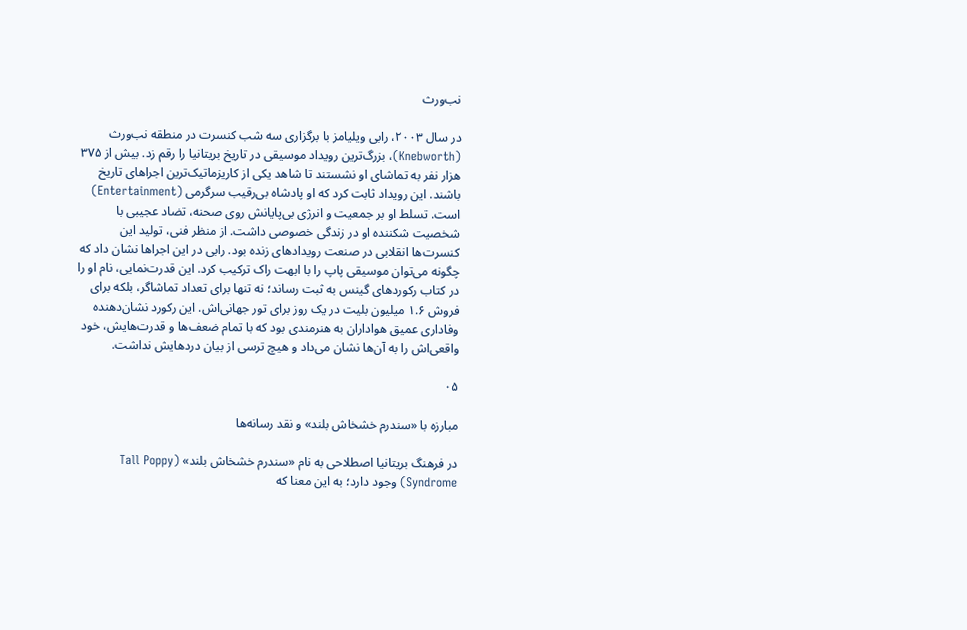نب‌ورث

در سال ۲۰۰۳، رابی ویلیامز با برگزاری سه شب کنسرت در منطقه نب‌ورث (Knebworth)، بزرگ‌ترین رویداد موسیقی در تاریخ بریتانیا را رقم زد. بیش از ۳۷۵ هزار نفر به تماشای او نشستند تا شاهد یکی از کاریزماتیک‌ترین اجراهای تاریخ باشند. این رویداد ثابت کرد که او پادشاه بی‌رقیب سرگرمی (Entertainment) است. تسلط او بر جمعیت و انرژی بی‌پایانش روی صحنه، تضاد عجیبی با شخصیت شکننده او در زندگی خصوصی داشت. از منظر فنی، تولید این کنسرت‌ها انقلابی در صنعت رویدادهای زنده بود. رابی در این اجراها نشان داد که چگونه می‌توان موسیقی پاپ را با ابهت راک ترکیب کرد. این قدرت‌نمایی، نام او را در کتاب رکوردهای گینس به ثبت رساند؛ نه تنها برای تعداد تماشاگر، بلکه برای فروش ۱.۶ میلیون بلیت در یک روز برای تور جهانی‌اش. این رکورد نشان‌دهنده وفاداری عمیق هواداران به هنرمندی بود که با تمام ضعف‌ها و قدرت‌هایش، خود واقعی‌اش را به آن‌ها نشان می‌داد و هیچ ترسی از بیان دردهایش نداشت.

۰۵

مبارزه با «سندرم خشخاش بلند» و نقد رسانه‌ها

در فرهنگ بریتانیا اصطلاحی به نام «سندرم خشخاش بلند» (Tall Poppy Syndrome) وجود دارد؛ به این معنا که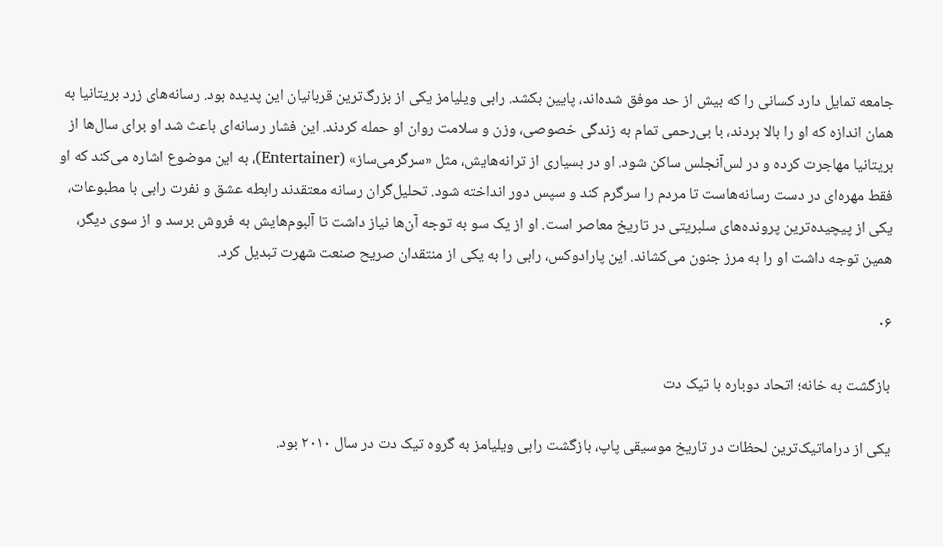جامعه تمایل دارد کسانی را که بیش از حد موفق شده‌اند، پایین بکشد. رابی ویلیامز یکی از بزرگ‌ترین قربانیان این پدیده بود. رسانه‌های زرد بریتانیا به همان اندازه که او را بالا بردند، با بی‌رحمی تمام به زندگی خصوصی، وزن و سلامت روان او حمله کردند. این فشار رسانه‌ای باعث شد او برای سال‌ها از بریتانیا مهاجرت کرده و در لس‌آنجلس ساکن شود. او در بسیاری از ترانه‌هایش، مثل «سرگرمی‌ساز» (Entertainer)، به این موضوع اشاره می‌کند که او فقط مهره‌ای در دست رسانه‌هاست تا مردم را سرگرم کند و سپس دور انداخته شود. تحلیل‌گران رسانه معتقدند رابطه عشق و نفرت رابی با مطبوعات، یکی از پیچیده‌ترین پرونده‌های سلبریتی در تاریخ معاصر است. او از یک سو به توجه آن‌ها نیاز داشت تا آلبوم‌هایش به فروش برسد و از سوی دیگر، همین توجه داشت او را به مرز جنون می‌کشاند. این پارادوکس، رابی را به یکی از منتقدان صریح صنعت شهرت تبدیل کرد.

۰۶

بازگشت به خانه؛ اتحاد دوباره با تیک دت

یکی از دراماتیک‌ترین لحظات در تاریخ موسیقی پاپ، بازگشت رابی ویلیامز به گروه تیک دت در سال ۲۰۱۰ بود.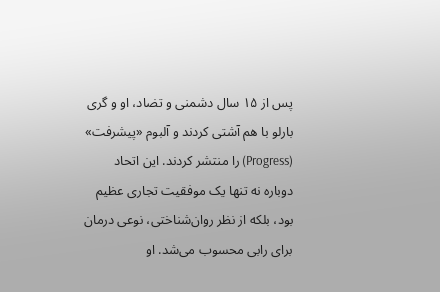پس از ۱۵ سال دشمنی و تضاد، او و گری بارلو با هم آشتی کردند و آلبوم «پیشرفت» (Progress) را منتشر کردند. این اتحاد دوباره نه تنها یک موفقیت تجاری عظیم بود، بلکه از نظر روان‌شناختی، نوعی درمان برای رابی محسوب می‌شد. او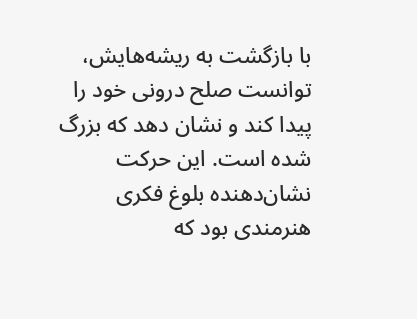با بازگشت به ریشه‌هایش، توانست صلح درونی خود را پیدا کند و نشان دهد که بزرگ شده است. این حرکت نشان‌دهنده بلوغ فکری هنرمندی بود که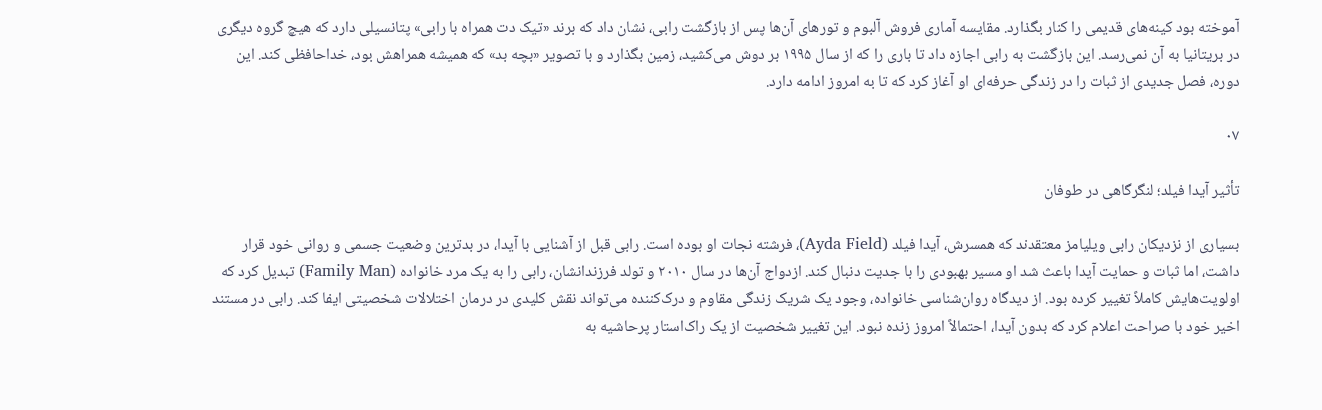آموخته بود کینه‌های قدیمی را کنار بگذارد. مقایسه آماری فروش آلبوم و تورهای آن‌ها پس از بازگشت رابی، نشان داد که برند «تیک دت همراه با رابی» پتانسیلی دارد که هیچ گروه دیگری در بریتانیا به آن نمی‌رسد. این بازگشت به رابی اجازه داد تا باری را که از سال ۱۹۹۵ بر دوش می‌کشید، زمین بگذارد و با تصویر «بچه بد» که همیشه همراهش بود، خداحافظی کند. این دوره، فصل جدیدی از ثبات را در زندگی حرفه‌ای او آغاز کرد که تا به امروز ادامه دارد.

۰۷

تأثیر آیدا فیلد؛ لنگرگاهی در طوفان

بسیاری از نزدیکان رابی ویلیامز معتقدند که همسرش، آیدا فیلد (Ayda Field)، فرشته نجات او بوده است. رابی قبل از آشنایی با آیدا، در بدترین وضعیت جسمی و روانی خود قرار داشت، اما ثبات و حمایت آیدا باعث شد او مسیر بهبودی را با جدیت دنبال کند. ازدواج آن‌ها در سال ۲۰۱۰ و تولد فرزندانشان، رابی را به یک مرد خانواده (Family Man) تبدیل کرد که اولویت‌هایش کاملاً تغییر کرده بود. از دیدگاه روان‌شناسی خانواده، وجود یک شریک زندگی مقاوم و درک‌کننده می‌تواند نقش کلیدی در درمان اختلالات شخصیتی ایفا کند. رابی در مستند اخیر خود با صراحت اعلام کرد که بدون آیدا، احتمالاً امروز زنده نبود. این تغییر شخصیت از یک راک‌استار پرحاشیه به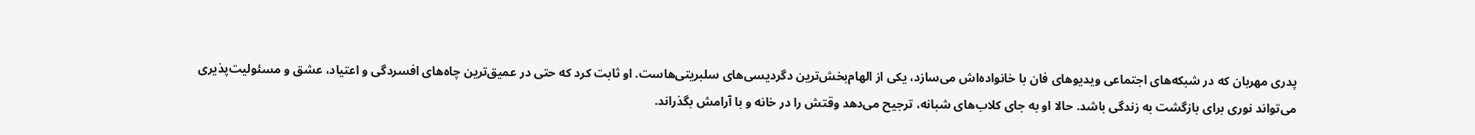پدری مهربان که در شبکه‌های اجتماعی ویدیوهای فان با خانواده‌اش می‌سازد، یکی از الهام‌بخش‌ترین دگردیسی‌های سلبریتی‌هاست. او ثابت کرد که حتی در عمیق‌ترین چاه‌های افسردگی و اعتیاد، عشق و مسئولیت‌پذیری می‌تواند نوری برای بازگشت به زندگی باشد. حالا او به جای کلاب‌های شبانه، ترجیح می‌دهد وقتش را در خانه و با آرامش بگذراند.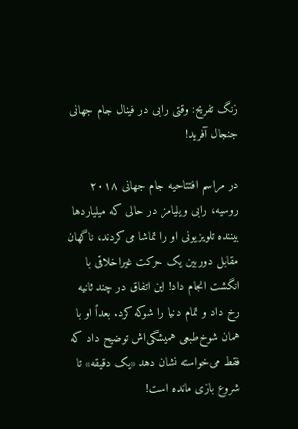زنگ تفریح: وقتی رابی در فینال جام جهانی جنجال آفرید!

در مراسم افتتاحیه جام جهانی ۲۰۱۸ روسیه، رابی ویلیامز در حالی که میلیاردها بیننده تلویزیونی او را تماشا می‌کردند، ناگهان مقابل دوربین یک حرکت غیراخلاقی با انگشت انجام داد! این اتفاق در چند ثانیه رخ داد و تمام دنیا را شوکه کرد. بعداً او با همان شوخ‌طبعی همیشگی‌اش توضیح داد که فقط می‌خواسته نشان دهد «یک دقیقه» تا شروع بازی مانده است!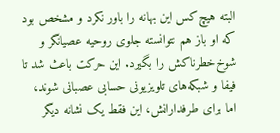البته هیچ‌کس این بهانه را باور نکرد و مشخص بود که او باز هم نتوانسته جلوی روحیه عصیانگر و شوخ‌خطرناکش را بگیرد. این حرکت باعث شد تا فیفا و شبکه‌های تلویزیونی حسابی عصبانی شوند، اما برای طرفدارانش، این فقط یک نشانه دیگر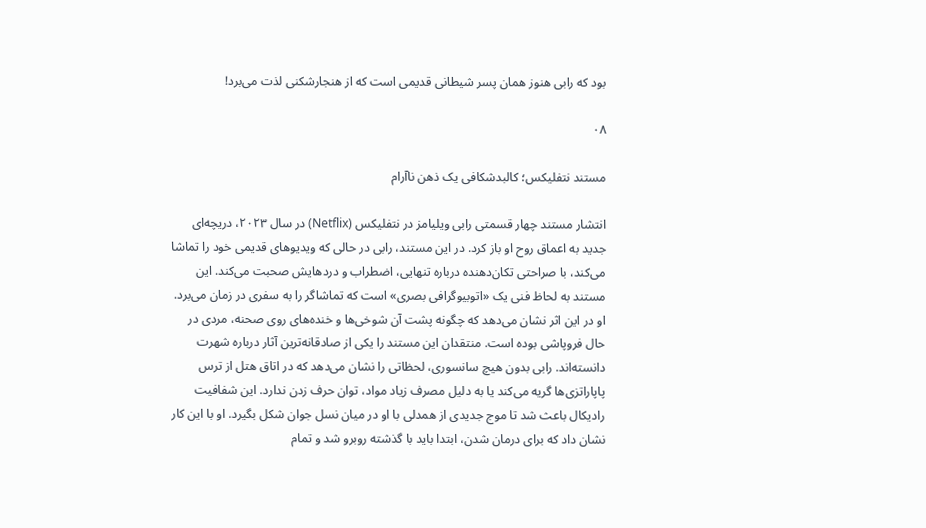بود که رابی هنوز همان پسر شیطانی قدیمی است که از هنجارشکنی لذت می‌برد!

۰۸

مستند نتفلیکس؛ کالبدشکافی یک ذهن ناآرام

انتشار مستند چهار قسمتی رابی ویلیامز در نتفلیکس (Netflix) در سال ۲۰۲۳، دریچه‌ای جدید به اعماق روح او باز کرد. در این مستند، رابی در حالی که ویدیوهای قدیمی خود را تماشا می‌کند، با صراحتی تکان‌دهنده درباره تنهایی، اضطراب و دردهایش صحبت می‌کند. این مستند به لحاظ فنی یک «اتوبیوگرافی بصری» است که تماشاگر را به سفری در زمان می‌برد. او در این اثر نشان می‌دهد که چگونه پشت آن شوخی‌ها و خنده‌های روی صحنه، مردی در حال فروپاشی بوده است. منتقدان این مستند را یکی از صادقانه‌ترین آثار درباره شهرت دانسته‌اند. رابی بدون هیچ سانسوری، لحظاتی را نشان می‌دهد که در اتاق هتل از ترس پاپاراتزی‌ها گریه می‌کند یا به دلیل مصرف زیاد مواد، توان حرف زدن ندارد. این شفافیت رادیکال باعث شد تا موج جدیدی از همدلی با او در میان نسل جوان شکل بگیرد. او با این کار نشان داد که برای درمان شدن، ابتدا باید با گذشته روبرو شد و تمام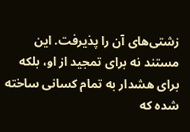زشتی‌های آن را پذیرفت. این مستند نه برای تمجید از او، بلکه برای هشدار به تمام کسانی ساخته شده که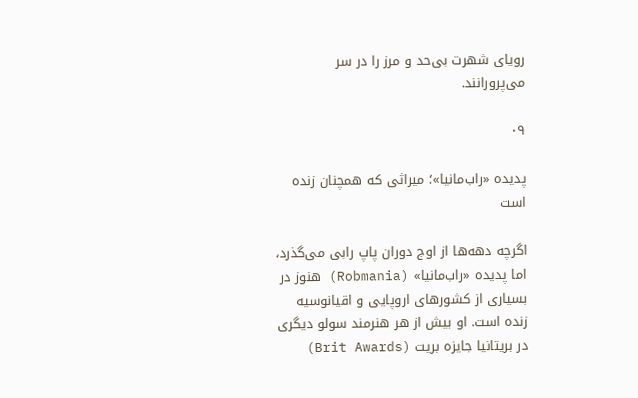رویای شهرت بی‌حد و مرز را در سر می‌پرورانند.

۰۹

پدیده «راب‌مانیا»؛ میراثی که همچنان زنده است

اگرچه دهه‌ها از اوج دوران پاپ رابی می‌گذرد، اما پدیده «راب‌مانیا» (Robmania) هنوز در بسیاری از کشورهای اروپایی و اقیانوسیه زنده است. او بیش از هر هنرمند سولو دیگری در بریتانیا جایزه بریت (Brit Awards)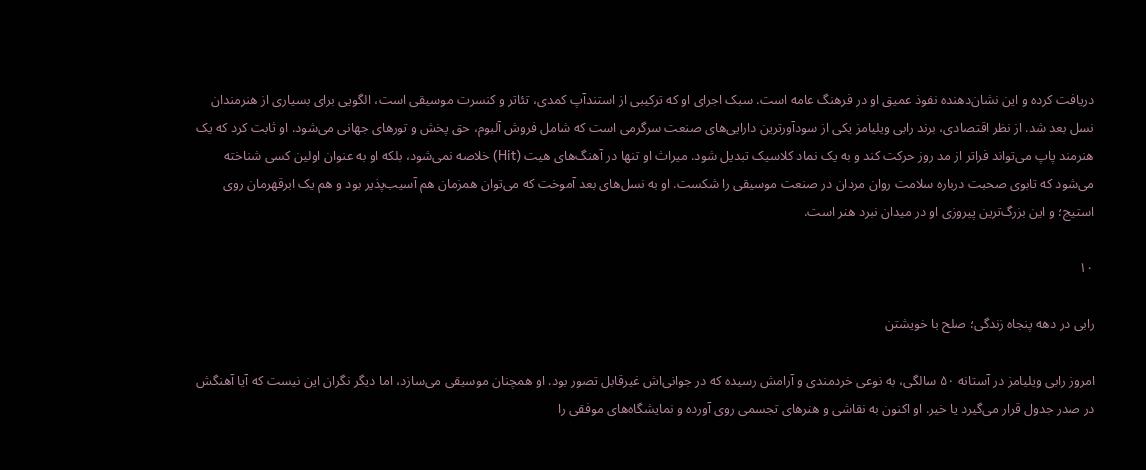دریافت کرده و این نشان‌دهنده نفوذ عمیق او در فرهنگ عامه است. سبک اجرای او که ترکیبی از استندآپ کمدی، تئاتر و کنسرت موسیقی است، الگویی برای بسیاری از هنرمندان نسل بعد شد. از نظر اقتصادی، برند رابی ویلیامز یکی از سودآورترین دارایی‌های صنعت سرگرمی است که شامل فروش آلبوم، حق پخش و تورهای جهانی می‌شود. او ثابت کرد که یک هنرمند پاپ می‌تواند فراتر از مد روز حرکت کند و به یک نماد کلاسیک تبدیل شود. میراث او تنها در آهنگ‌های هیت (Hit) خلاصه نمی‌شود، بلکه او به عنوان اولین کسی شناخته می‌شود که تابوی صحبت درباره سلامت روان مردان در صنعت موسیقی را شکست. او به نسل‌های بعد آموخت که می‌توان همزمان هم آسیب‌پذیر بود و هم یک ابرقهرمان روی استیج؛ و این بزرگ‌ترین پیروزی او در میدان نبرد هنر است.

۱۰

رابی در دهه پنجاه زندگی؛ صلح با خویشتن

امروز رابی ویلیامز در آستانه ۵۰ سالگی، به نوعی خردمندی و آرامش رسیده که در جوانی‌اش غیرقابل تصور بود. او همچنان موسیقی می‌سازد، اما دیگر نگران این نیست که آیا آهنگش در صدر جدول قرار می‌گیرد یا خیر. او اکنون به نقاشی و هنرهای تجسمی روی آورده و نمایشگاه‌های موفقی را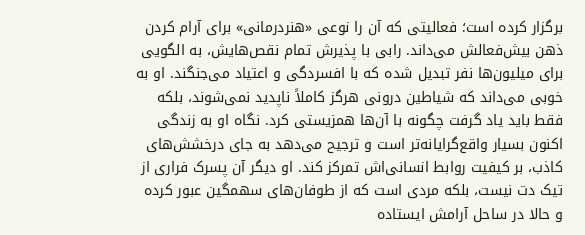برگزار کرده است؛ فعالیتی که آن را نوعی «هنردرمانی» برای آرام کردن ذهن بیش‌فعالش می‌داند. رابی با پذیرش تمام نقص‌هایش، به الگویی برای میلیون‌ها نفر تبدیل شده که با افسردگی و اعتیاد می‌جنگند. او به خوبی می‌داند که شیاطین درونی هرگز کاملاً ناپدید نمی‌شوند، بلکه فقط باید یاد گرفت چگونه با آن‌ها همزیستی کرد. نگاه او به زندگی اکنون بسیار واقع‌گرایانه‌تر است و ترجیح می‌دهد به جای درخشش‌های کاذب، بر کیفیت روابط انسانی‌اش تمرکز کند. او دیگر آن پسرک فراری از تیک دت نیست، بلکه مردی است که از طوفان‌های سهمگین عبور کرده و حالا در ساحل آرامش ایستاده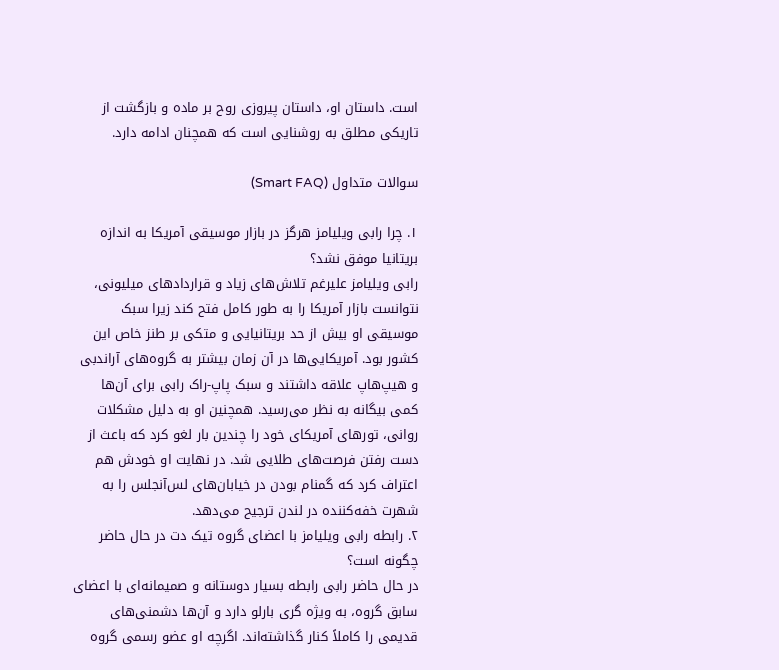است. داستان او، داستان پیروزی روح بر ماده و بازگشت از تاریکی مطلق به روشنایی است که همچنان ادامه دارد.

سوالات متداول (Smart FAQ)

۱. چرا رابی ویلیامز هرگز در بازار موسیقی آمریکا به اندازه بریتانیا موفق نشد؟
رابی ویلیامز علیرغم تلاش‌های زیاد و قراردادهای میلیونی، نتوانست بازار آمریکا را به طور کامل فتح کند زیرا سبک موسیقی او بیش از حد بریتانیایی و متکی بر طنز خاص این کشور بود. آمریکایی‌ها در آن زمان بیشتر به گروه‌های آراندبی و هیپ‌هاپ علاقه داشتند و سبک پاپ-راک رابی برای آن‌ها کمی بیگانه به نظر می‌رسید. همچنین او به دلیل مشکلات روانی، تورهای آمریکای خود را چندین بار لغو کرد که باعث از دست رفتن فرصت‌های طلایی شد. در نهایت او خودش هم اعتراف کرد که گمنام بودن در خیابان‌های لس‌آنجلس را به شهرت خفه‌کننده در لندن ترجیح می‌دهد.
۲. رابطه رابی ویلیامز با اعضای گروه تیک دت در حال حاضر چگونه است؟
در حال حاضر رابی رابطه بسیار دوستانه و صمیمانه‌ای با اعضای سابق گروه، به ویژه گری بارلو دارد و آن‌ها دشمنی‌های قدیمی را کاملاً کنار گذاشته‌اند. اگرچه او عضو رسمی گروه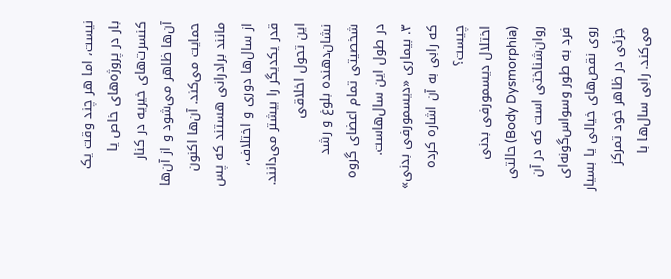نیست، اما هر چند وقت یک بار در پروژه‌های خاص یا کنسرت‌های خیریه در کنار آن‌ها ظاهر می‌شود و از آن‌ها حمایت می‌کند. آن‌ها اکنون مانند برادرانی هستند که پس از سال‌ها دوری و اختلاف، قدر یکدیگر را بیشتر می‌دانند. این تحول اخلاقی نشان‌دهنده بلوغ و رشد شخصیتی تمام اعضای گروه در طول این سال‌هاست.
۳. بیماری «دیسمورفی بدنی» که رابی به آن اشاره کرده چیست؟
اختلال دیسمورفی بدنی (Body Dysmorphia) حالتی روان‌شناختی است که در آن فرد به طور وسواس‌گونه‌ای روی نقص‌های خیالی یا بسیار جزئی در ظاهر خود تمرکز می‌کند. رابی سال‌ها با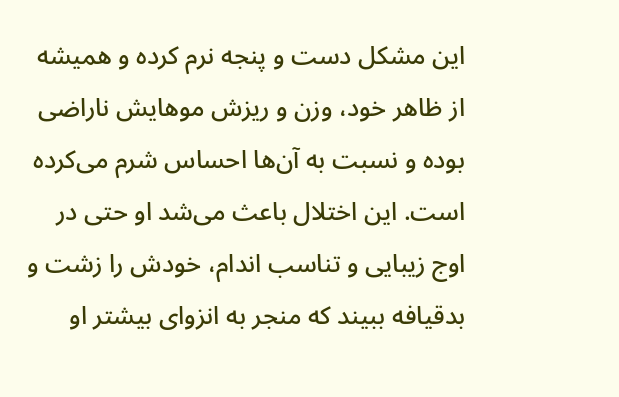این مشکل دست و پنجه نرم کرده و همیشه از ظاهر خود، وزن و ریزش موهایش ناراضی بوده و نسبت به آن‌ها احساس شرم می‌کرده است. این اختلال باعث می‌شد او حتی در اوج زیبایی و تناسب اندام، خودش را زشت و بدقیافه ببیند که منجر به انزوای بیشتر او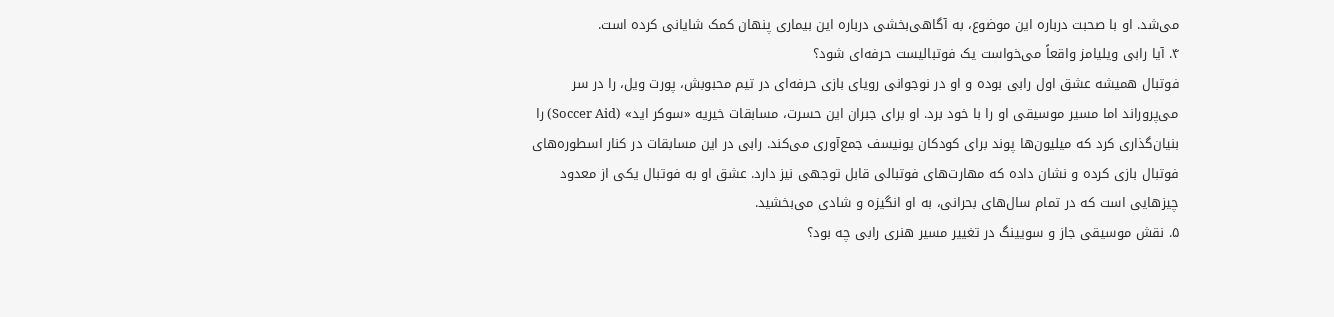می‌شد. او با صحبت درباره این موضوع، به آگاهی‌بخشی درباره این بیماری پنهان کمک شایانی کرده است.
۴. آیا رابی ویلیامز واقعاً می‌خواست یک فوتبالیست حرفه‌ای شود؟
فوتبال همیشه عشق اول رابی بوده و او در نوجوانی رویای بازی حرفه‌ای در تیم محبوبش، پورت ویل، را در سر می‌پروراند اما مسیر موسیقی او را با خود برد. او برای جبران این حسرت، مسابقات خیریه «سوکر اید» (Soccer Aid) را بنیان‌گذاری کرد که میلیون‌ها پوند برای کودکان یونیسف جمع‌آوری می‌کند. رابی در این مسابقات در کنار اسطوره‌های فوتبال بازی کرده و نشان داده که مهارت‌های فوتبالی قابل توجهی نیز دارد. عشق او به فوتبال یکی از معدود چیزهایی است که در تمام سال‌های بحرانی، به او انگیزه و شادی می‌بخشید.
۵. نقش موسیقی جاز و سویینگ در تغییر مسیر هنری رابی چه بود؟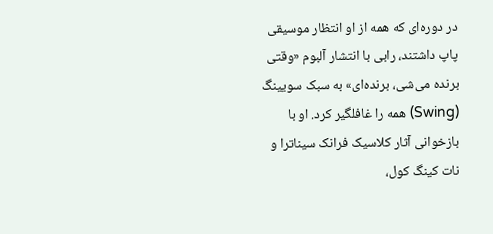در دوره‌ای که همه از او انتظار موسیقی پاپ داشتند، رابی با انتشار آلبوم «وقتی برنده می‌شی، برنده‌ای» به سبک سویینگ (Swing) همه را غافلگیر کرد. او با بازخوانی آثار کلاسیک فرانک سیناترا و نات کینگ کول،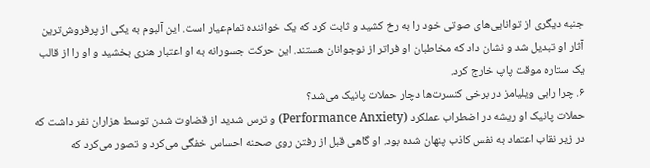جنبه دیگری از توانایی‌های صوتی خود را به رخ کشید و ثابت کرد که یک خواننده تمام‌عیار است. این آلبوم به یکی از پرفروش‌ترین آثار او تبدیل شد و نشان داد که مخاطبان او فراتر از نوجوانان هستند. این حرکت جسورانه به او اعتبار هنری بخشید و او را از قالب یک ستاره موقت پاپ خارج کرد.
۶. چرا رابی ویلیامز در برخی کنسرت‌ها دچار حملات پانیک می‌شد؟
حملات پانیک او ریشه در اضطراب عملکرد (Performance Anxiety) و ترس شدید از قضاوت شدن توسط هزاران نفر داشت که در زیر نقاب اعتماد به نفس کاذب پنهان شده بود. او گاهی قبل از رفتن روی صحنه احساس خفگی می‌کرد و تصور می‌کرد که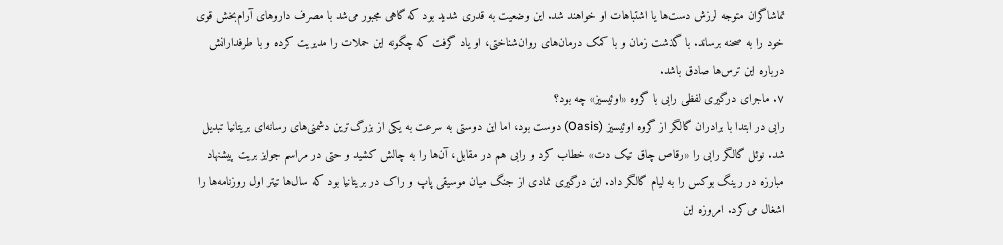تماشاگران متوجه لرزش دست‌ها یا اشتباهات او خواهند شد. این وضعیت به قدری شدید بود که گاهی مجبور می‌شد با مصرف داروهای آرام‌بخش قوی خود را به صحنه برساند. با گذشت زمان و با کمک درمان‌های روان‌شناختی، او یاد گرفت که چگونه این حملات را مدیریت کرده و با طرفدارانش درباره این ترس‌ها صادق باشد.
۷. ماجرای درگیری لفظی رابی با گروه «اوئیسیز» چه بود؟
رابی در ابتدا با برادران گالگر از گروه اوئیسیز (Oasis) دوست بود، اما این دوستی به سرعت به یکی از بزرگ‌ترین دشمنی‌های رسانه‌ای بریتانیا تبدیل شد. نوئل گالگر رابی را «رقاص چاق تیک دت» خطاب کرد و رابی هم در مقابل، آن‌ها را به چالش کشید و حتی در مراسم جوایز بریت پیشنهاد مبارزه در رینگ بوکس را به لیام گالگر داد. این درگیری نمادی از جنگ میان موسیقی پاپ و راک در بریتانیا بود که سال‌ها تیتر اول روزنامه‌ها را اشغال می‌کرد. امروزه این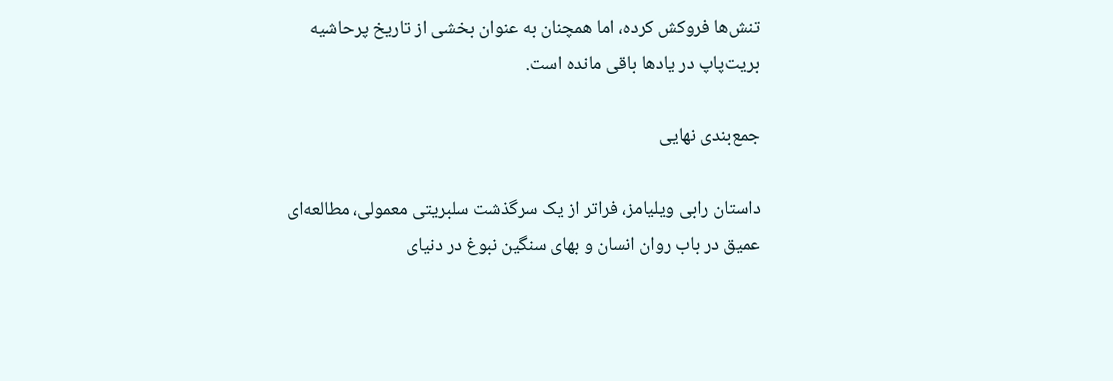تنش‌ها فروکش کرده، اما همچنان به عنوان بخشی از تاریخ پرحاشیه بریت‌پاپ در یادها باقی مانده است.

جمع‌بندی نهایی

داستان رابی ویلیامز، فراتر از یک سرگذشت سلبریتی معمولی، مطالعه‌ای عمیق در باب روان انسان و بهای سنگین نبوغ در دنیای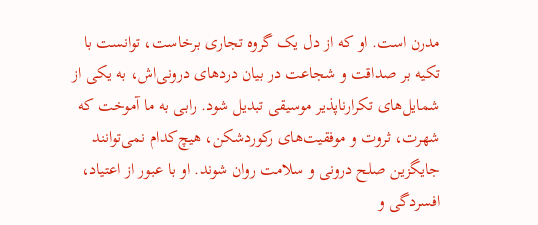مدرن است. او که از دل یک گروه تجاری برخاست، توانست با تکیه بر صداقت و شجاعت در بیان دردهای درونی‌اش، به یکی از شمایل‌های تکرارناپذیر موسیقی تبدیل شود. رابی به ما آموخت که شهرت، ثروت و موفقیت‌های رکوردشکن، هیچ‌کدام نمی‌توانند جایگزین صلح درونی و سلامت روان شوند. او با عبور از اعتیاد، افسردگی و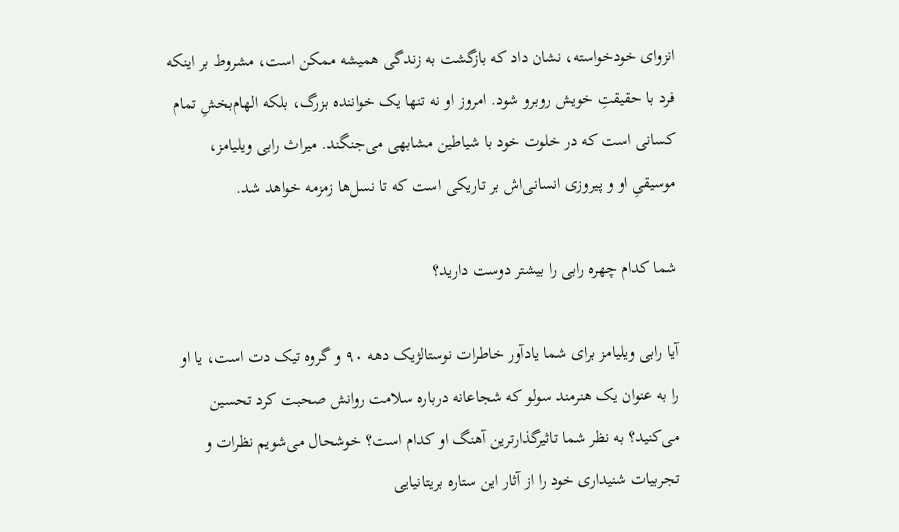انزوای خودخواسته، نشان داد که بازگشت به زندگی همیشه ممکن است، مشروط بر اینکه فرد با حقیقتِ خویش روبرو شود. امروز او نه تنها یک خواننده بزرگ، بلکه الهام‌بخشِ تمام کسانی است که در خلوت خود با شیاطین مشابهی می‌جنگند. میراث رابی ویلیامز، موسیقیِ او و پیروزی انسانی‌اش بر تاریکی است که تا نسل‌ها زمزمه خواهد شد.

شما کدام چهره رابی را بیشتر دوست دارید؟

آیا رابی ویلیامز برای شما یادآور خاطرات نوستالژیک دهه ۹۰ و گروه تیک دت است، یا او را به عنوان یک هنرمند سولو که شجاعانه درباره سلامت روانش صحبت کرد تحسین می‌کنید؟ به نظر شما تاثیرگذارترین آهنگ او کدام است؟ خوشحال می‌شویم نظرات و تجربیات شنیداری خود را از آثار این ستاره بریتانیایی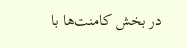در بخش کامنت‌ها با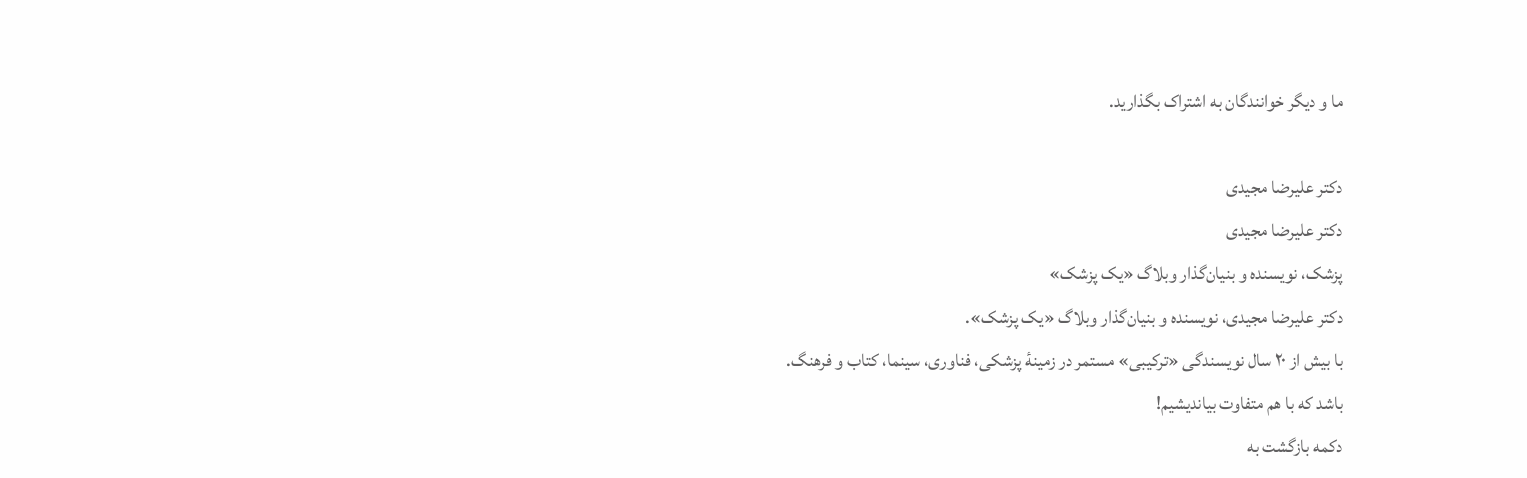ما و دیگر خوانندگان به اشتراک بگذارید.

دکتر علیرضا مجیدی
دکتر علیرضا مجیدی
پزشک، نویسنده و بنیان‌گذار وبلاگ «یک پزشک»
دکتر علیرضا مجیدی، نویسنده و بنیان‌گذار وبلاگ «یک پزشک».
با بیش از ۲۰ سال نویسندگی «ترکیبی» مستمر در زمینهٔ پزشکی، فناوری، سینما، کتاب و فرهنگ.
باشد که با هم متفاوت بیاندیشیم!
دکمه بازگشت به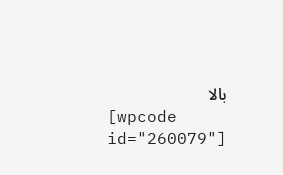بالا
[wpcode id="260079"]